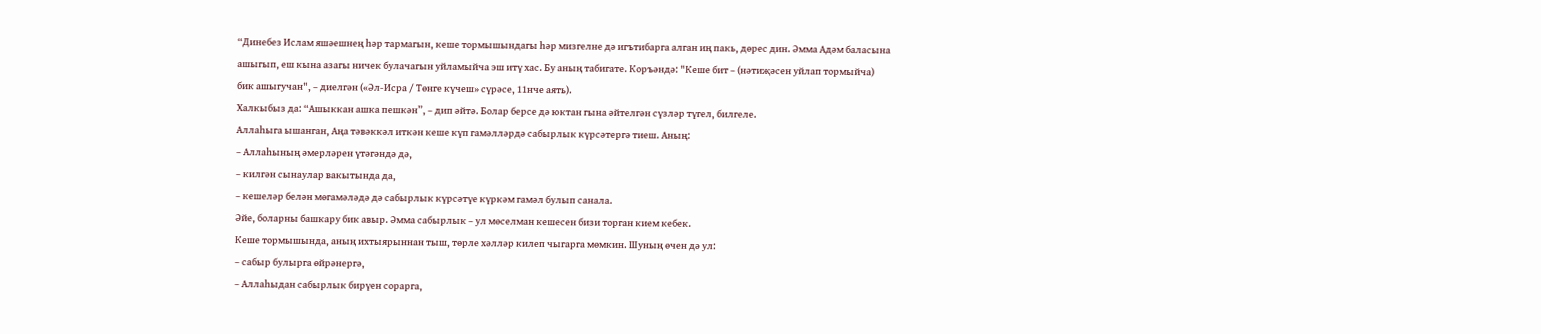“Динебез Ислам яшәешнең һәр тармагын, кеше тормышындагы һәр мизгелне дә игътибарга алган иң пакь, дөрес дин. Әмма Адәм баласына ашыгып, еш кына азагы ничек булачагын уйламыйча эш итү хас. Бу аның табигате. Коръәндә: "Кеше бит – (нәтиҗәсен уйлап тормыйча) бик ашыгучан", – диелгән («Әл-Исра / Төнге күчеш» сүрәсе, 11нче аять).
Халкыбыз да: “Ашыккан ашка пешкән”, – дип әйтә. Болар берсе дә юктан гына әйтелгән сүзләр түгел, билгеле.
Аллаһыга ышанган, Аңа тәвәккәл иткән кеше күп гамәлләрдә сабырлык күрсәтергә тиеш. Аның:
– Аллаһының әмерләрен үтәгәндә дә,
– килгән сынаулар вакытында да,
– кешеләр белән мөгамәләдә дә сабырлык күрсәтүе күркәм гамәл булып санала.
Әйе, боларны башкару бик авыр. Әмма сабырлык – ул мөселман кешесен бизи торган кием кебек.
Кеше тормышында, аның ихтыярыннан тыш, төрле хәлләр килеп чыгарга мөмкин. Шуның өчен дә ул:
– сабыр булырга өйрәнергә,
– Аллаһыдан сабырлык бирүен сорарга,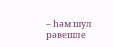– һәм шул рәвешле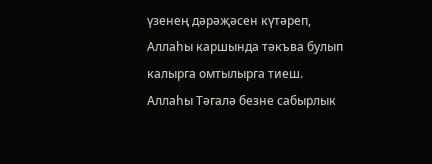үзенең дәрәҗәсен күтәреп, Аллаһы каршында тәкъва булып калырга омтылырга тиеш.
Аллаһы Тәгалә безне сабырлык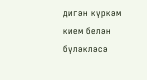дигән күркәм кием белән бүләкләсә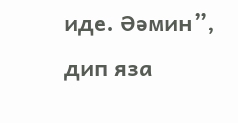иде. Әәмин”, дип яза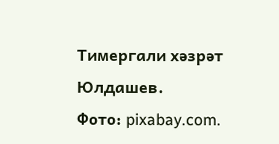Тимергали хәзрәт Юлдашев.
Фото: pixabay.com.